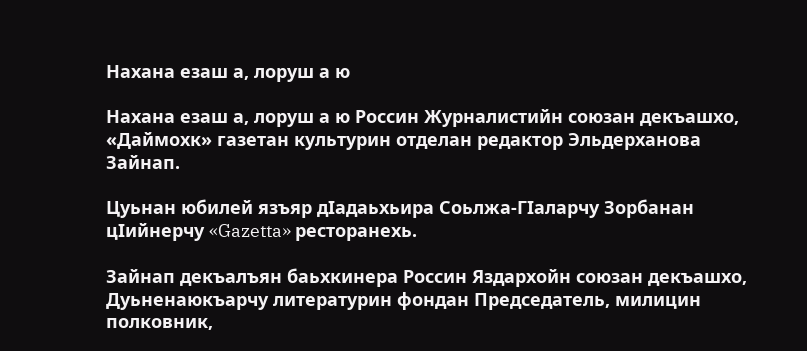Нахана езаш а, лоруш а ю

Нахана езаш а, лоруш а ю Россин Журналистийн союзан декъашхо, «Даймохк» газетан культурин отделан редактор Эльдерханова Зайнап.

Цуьнан юбилей язъяр дIадаьхьира Соьлжа-ГIаларчу Зорбанан цIийнерчу «Gazetta» ресторанехь.

Зайнап декъалъян баьхкинера Россин Яздархойн союзан декъашхо, Дуьненаюкъарчу литературин фондан Председатель, милицин полковник,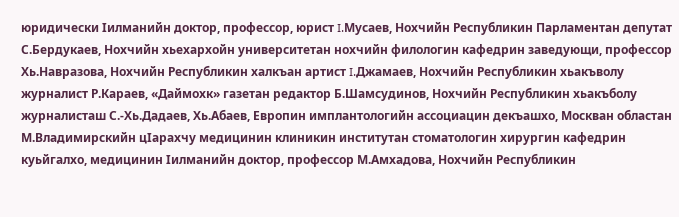юридически Iилманийн доктор, профессор, юрист I.Мусаев, Нохчийн Республикин Парламентан депутат С.Бердукаев, Нохчийн хьехархойн университетан нохчийн филологин кафедрин заведующи, профессор Хь.Навразова, Нохчийн Республикин халкъан артист I.Джамаев, Нохчийн Республикин хьакъволу журналист Р.Караев, «Даймохк» газетан редактор Б.Шамсудинов, Нохчийн Республикин хьакъболу журналисташ С.-Хь.Дадаев, Хь.Абаев, Европин имплантологийн ассоциацин декъашхо, Москван областан М.Владимирскийн цIарахчу медицинин клиникин институтан стоматологин хирургин кафедрин куьйгалхо, медицинин Iилманийн доктор, профессор М.Амхадова, Нохчийн Республикин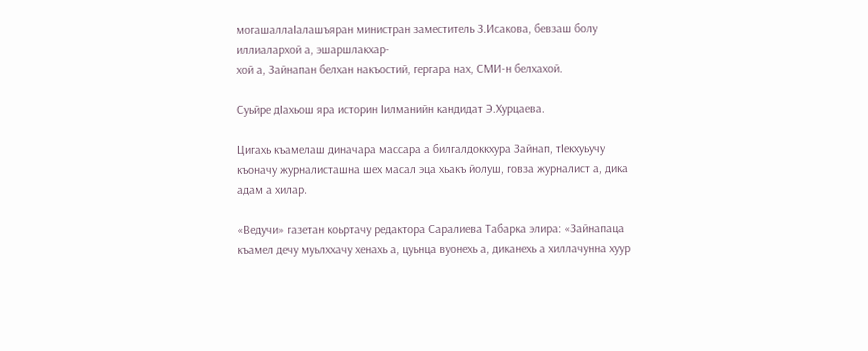могашаллаIалашъяран министран заместитель З.Исакова, бевзаш болу иллиалархой а, эшаршлакхар-
хой а, Зайнапан белхан накъостий, гергара нах, СМИ-н белхахой.

Суьйре дIахьош яра историн Iилманийн кандидат Э.Хурцаева.

Цигахь къамелаш диначара массара а билгалдоккхура Зайнап, тIекхуьучу къоначу журналисташна шех масал эца хьакъ йолуш, говза журналист а, дика адам а хилар.

«Ведучи» газетан коьртачу редактора Саралиева Табарка элира: «Зайнапаца къамел дечу муьлххачу хенахь а, цуьнца вуонехь а, диканехь а хиллачунна хуур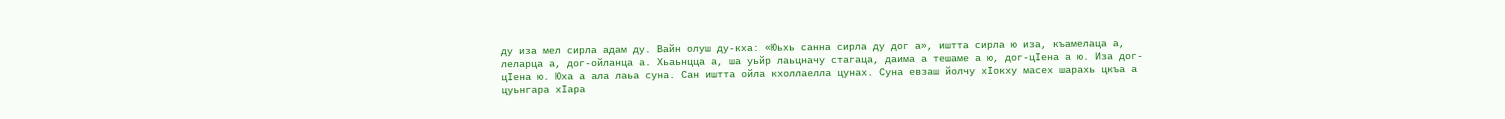ду иза мел сирла адам ду. Вайн олуш ду-кха: «Юьхь санна сирла ду дог а», иштта сирла ю иза, къамелаца а, леларца а, дог-ойланца а. Хьаьнцца а, ша уьйр лаьцначу стагаца, даима а тешаме а ю, дог-цIена а ю. Иза дог-цIена ю. Юха а ала лаьа суна. Сан иштта ойла кхоллаелла цунах. Суна евзаш йолчу хIокху масех шарахь цкъа а цуьнгара хIара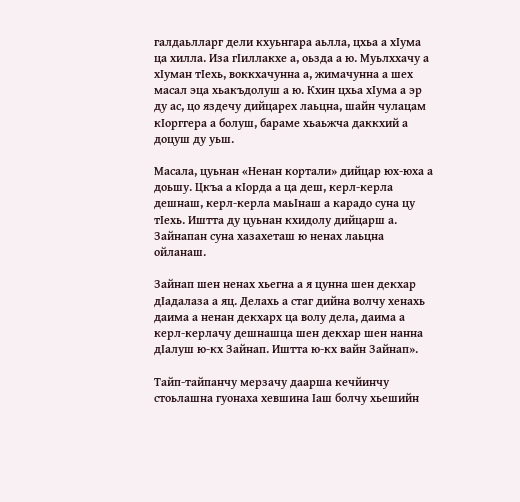галдаьлларг дели кхуьнгара аьлла, цхьа а хIума ца хилла. Иза гIиллакхе а, оьзда а ю. Муьлххачу а хIуман тIехь, воккхачунна а, жимачунна а шех масал эца хьакъдолуш а ю. Кхин цхьа хIума а эр ду ас, цо яздечу дийцарех лаьцна, шайн чулацам кIорггера а болуш, бараме хьаьжча даккхий а доцуш ду уьш.

Масала, цуьнан «Ненан кортали» дийцар юх-юха а доьшу. Цкъа а кIорда а ца деш, керл-керла дешнаш, керл-керла маьIнаш а карадо суна цу тIехь. Иштта ду цуьнан кхидолу дийцарш а. Зайнапан суна хазахеташ ю ненах лаьцна ойланаш.

Зайнап шен ненах хьегна а я цунна шен декхар дIадалаза а яц. Делахь а стаг дийна волчу хенахь даима а ненан декхарх ца волу дела, даима а керл-керлачу дешнашца шен декхар шен нанна дIалуш ю-кх Зайнап. Иштта ю-кх вайн Зайнап».

Тайп-тайпанчу мерзачу даарша кечйинчу стоьлашна гуонаха хевшина Iаш болчу хьешийн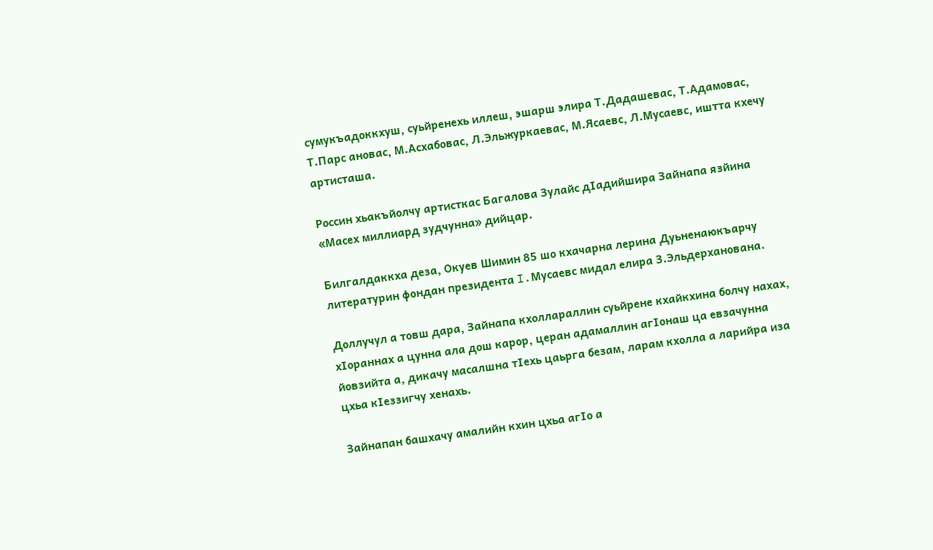сумукъадоккхуш, суьйренехь иллеш, эшарш элира Т.Дадашевас, Т.Адамовас, Т.Парс ановас, М.Асхабовас, Л.Эльжуркаевас, М.Ясаевс, Л.Мусаевс, иштта кхечу артисташа.

Россин хьакъйолчу артисткас Багалова Зулайс дIадийшира Зайнапа язйина «Масех миллиард зудчунна» дийцар.

Билгалдаккха деза, Окуев Шимин 85 шо кхачарна лерина Дуьненаюкъарчу литературин фондан президента I.Мусаевс мидал елира З.Эльдерханована.

Доллучул а товш дара, Зайнапа кхоллараллин суьйрене кхайкхина болчу нахах, хIораннах а цунна ала дош карор, церан адамаллин агIонаш ца евзачунна йовзийта а, дикачу масалшна тIехь цаьрга безам, ларам кхолла а ларийра иза цхьа кIеззигчу хенахь.

Зайнапан башхачу амалийн кхин цхьа агIо а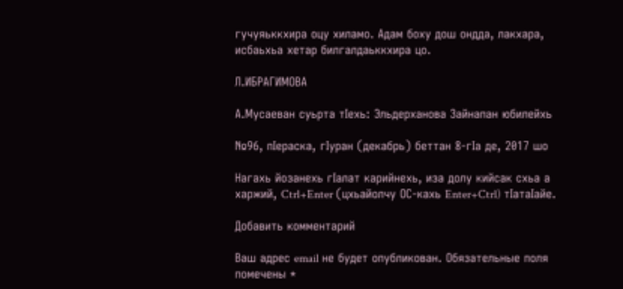гучуяьккхира оцу хиламо. Адам боху дош ондда, лакхара, исбаьхьа хетар билгалдаьккхира цо.

Л.ИБРАГИМОВА

А.Мусаеван суьрта тIехь: Эльдерханова Зайнапан юбилейхь

№96, пIераска, гIуран (декабрь) беттан 8-гIа де, 2017 шо

Нагахь йозанехь гIалат карийнехь, иза долу кийсак схьа а харжий, Ctrl+Enter (цхьайолчу ОС-кахь Enter+Ctrl) тIатаIайе.

Добавить комментарий

Ваш адрес email не будет опубликован. Обязательные поля помечены *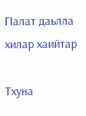ГIалат даьлла хилар хаийтар

Тхуна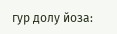гур долу йоза: